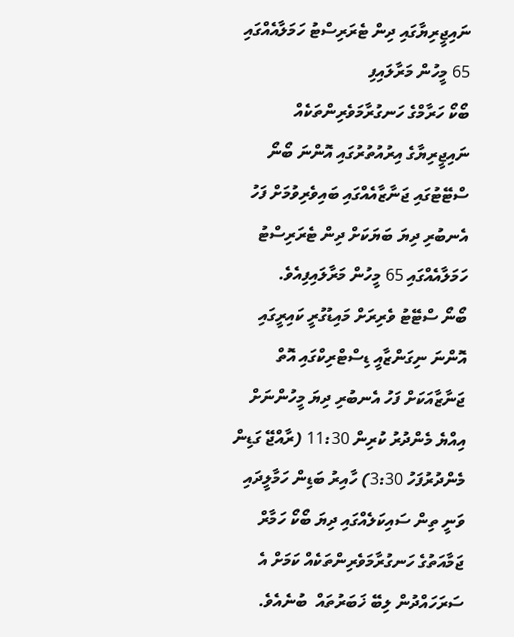ނައިޖީރިޔާގައި ދިން ޓެރަރިސްޓު ހަމަލާއެއްގައި 65 މީހުން މަރާލައިފި
ބޯކޯ ހަރާމްގެ ހަނގުރާމަވެރިންތަކެއް
ނައިޖީރިޔާގެ އިރުއުތުރުގައި އޮންނަ ބޯނޯ ސްޓޭޓުގައި ޖަނާޒާއެއްގައި ބައިވެރިވުމަށް ފަހު އެނބުރި ދިޔަ ބަޔަކަށް ދިން ޓެރަރިސްޓު ހަމަލާއެއްގައި 65 މީހުން މަރާލައިފިއެވެ.
ބޯނޯ ސްޓޭޓު ވެރިރަށް މައިޑުގުރީ ކައިރީގައި އޮންނަ ނިގަންޒާއީ ޑިސްޓްރިކްގައި އޮތް ޖަނާޒާއަކަށް ފަހު އެނބުރި ދިޔަ މީހުންނަށް އިއްޔެ މެންދުރު ކުރިން 11:30 (ރާއްޖޭ ގަޑިން މެންދުރުފަހު 3:30) ހާއިރު ބަޑިން ހަމާލީދައި ވަނީ ތިން ސައިކަލެއްގައި ދިޔަ ބޯކޯ ހަމާރް ޖަމާއަތުގެ ހަނގުރާމަވެރިންތަކެއް ކަމަށް އެ ސަރަހައްދުން ލިބޭ ޚަބަރުތައް  ބުނެއެވެ.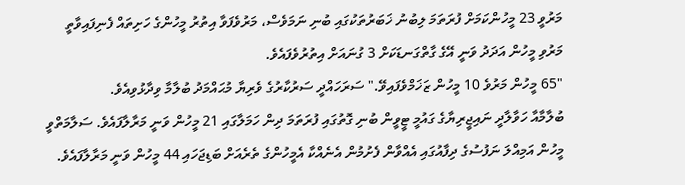މަރުވީ 23 މީހުންކަމަށް ފުރަތަމަ ލިބުނު ޚަބަރުތަކުގައި ބުނި ނަމަވެސް، މަރުވެފަވާ އިތުރު މީހުންގެ ހަށިތައް ފެނިފައިވާތީ މަރުވި މީހުން އަދަދު ވަނީ އޭގެ ގާތްގަނޑަކަށް 3 ގުނައަށް އިތުރުވެފައެވެ.
"65 މީހުން މަރުވެ 10 މީހުން ޒަޚަމްވެފައިވޭ." ސަރަހައްދީ ސަރުކާރުގެ ވެރިޔާ މުޙައްމަދު ބުލާމާ ވިދާޅުވިއެވެ.
ބުލާމާއާ ހަވާލާދީ ނައިޖީރިޔާގެ ގައުމީ ޓީވީން ބުނި ގޮތުގައި ފުރަތަމަ ދިން ހަމަލާގައި 21 މީހުން ވަނީ މަރާލާފައެވެ. ސަލާމަތްވީ މީހުން އަމިއްލަ ނަފުސުގެ ދިފާއުގައި އެއްވާން ފެށުމުން އެނެއްކާ އެމީހުންގެ ތެރެއަށް ބަޑިޖަހައި 44 މީހުން ވަނީ މަރާލާފައެވެ.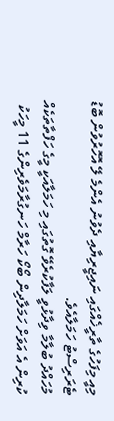މިއީ މިފަހުގެ ތާރީޚެއްގައި ނައިޖީރިޔާއި ދެވުނު އެންމެ ލޭ އޮހޮރުވުން ބޮޑު ޓެރަރިސްޓު ހަމަލާއެވެ.
މުހައްދު ބުލާމާ ވިދާޅުވީ ލަފާކުރެވޭ ގޮތުގައި މި ހަމަލާއަކީ މީގެ ހަފްތާތަކެއް ކުރިން އެ އަވަށް ހަމަލާދިން ބޯކޯ ހަރާމް ހަނގުރާމަވެރިންގެ 11 މީހަކު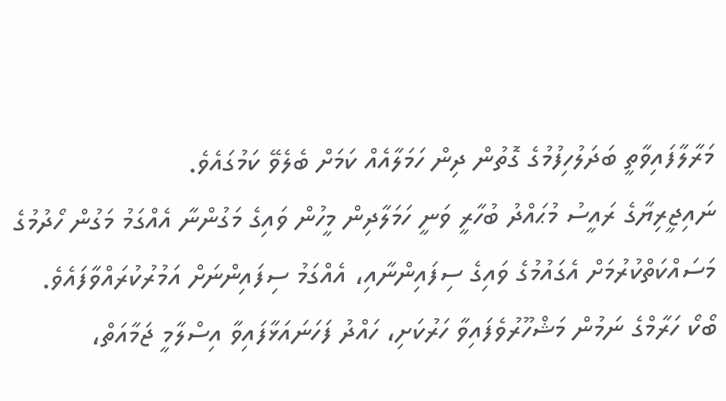މަރާލާފައިވާތީ ބަދަލުހިފުމުގެ ގޮތުން ދިން ހަމަލާއެއް ކަމަށް ބެލެވޭ ކަމުގައެވެ.
ނައިޖީރިޔާގެ ރައީސު މުޙައްދު ބުހާރީ ވަނީ ހަމަލާދިން މީހުން ވައިގެ މަގުންނާ އެއްގަމު މަގުން ހޯދުމުގެ މަސައްކަތްކުރުމަށް އެގައުމުގެ ވައިގެ ސިފައިންނާއި، އެއްގަމު ސިފައިންނަށް އަމުރުކުރައްވާފައެވެ.
ބޯކޯ ހަރާމްގެ ނަމުން މަޝްހޫރުވެފައިވާ ހަރުކަށި، ހައްދު ފަހަނައަޅާފައިވާ އިސްލާމީ ޖަމާއަތް،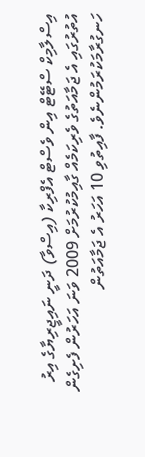އިސްލާމިކް ސްޓޭޓް އިން ވެސްޓް އެފްރިކާ (އިސްވާ) ދަނީ ނައިޖީރިޔާގެ އިރު އުތުރުގައި އެ ޖަމާއަތުގެ ވެރިކަމެއް ގާއިމުކުރުމަށް 2009 ވަނަ އަހަރުން ފެށިގެން ހަނގުރާމަކުރަމުންނެވެ. ފާއިތުވި 10 އަހަރު އެ ޖަމާއަތުން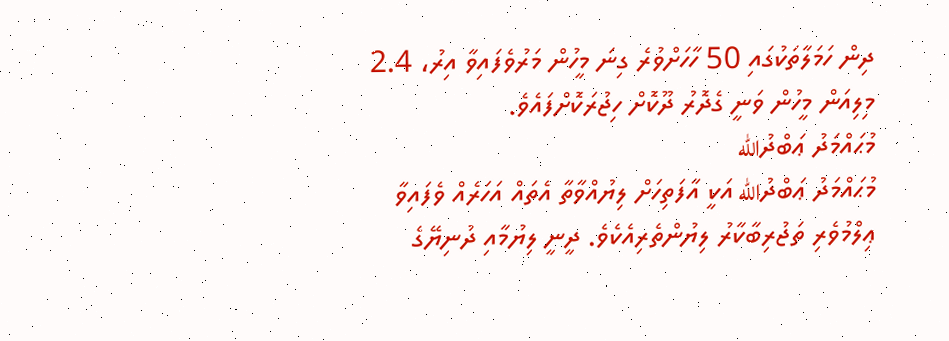ދިން ހަމަލާތަކުގައި 50 ހާހަށްވުރެ ގިނަ މީހުން މަރުވެފައިވާ އިރު، 2.4 މިލިއަން މީހުން ވަނީ ގެދޮރު ދޫކޮށް ހިޖުރަކޮށްފައެވެ.
މުޙައްމަދު ޢަބްދުالله
މުޙައްމަދު ޢަބްދުالله އަކީ އާފަތިހަށް ލިޔުއްވާތާ އެތައް އަހަރެއް ވެފައިވާ ޢިލްމުވެރި ތަޖުރިބާކާރު ލިޔުންތެރިއެކެވެ. ދީނީ ލިޔުމާއި ދުނިޔޭގެ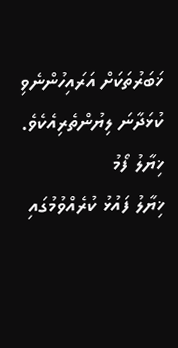ޚަބަރުތަކަށް އަރައިހުންނެވި ކުޅަދާނަ ލިޔުންތެރިއެކެވެ.
ޚިޔާލު ފޯމު
ޚިޔާލު ފައުޅު ކުރެއްވުމުގައި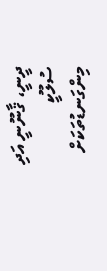ދީނީ، ޤާނޫނީ އަދި ސުލޫކީ މިންގަނޑުތަކަށް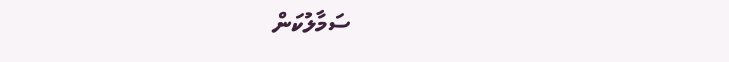ސަމާލުކަން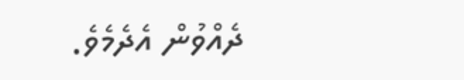ދެއްވުން އެދެމެވެ.